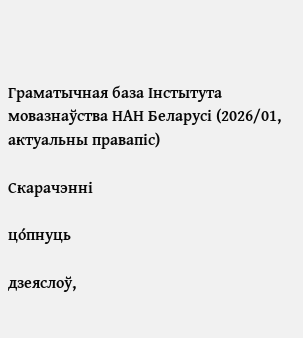Граматычная база Інстытута мовазнаўства НАН Беларусі (2026/01, актуальны правапіс)

Скарачэнні

цо́пнуць

дзеяслоў,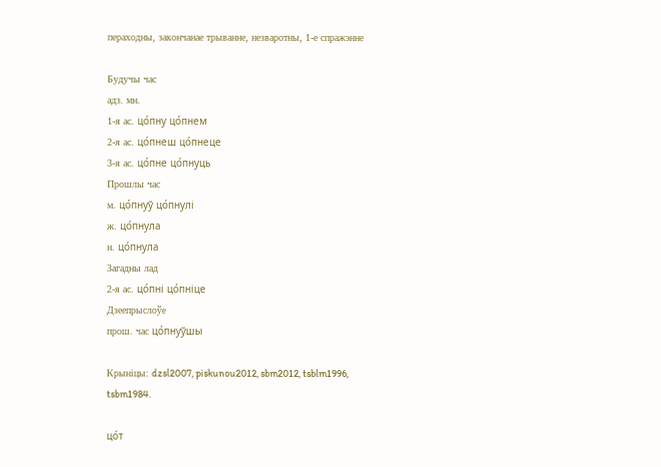пераходны, закончанае трыванне, незваротны, 1-е спражэнне

Будучы час
адз. мн.
1-я ас. цо́пну цо́пнем
2-я ас. цо́пнеш цо́пнеце
3-я ас. цо́пне цо́пнуць
Прошлы час
м. цо́пнуў цо́пнулі
ж. цо́пнула
н. цо́пнула
Загадны лад
2-я ас. цо́пні цо́пніце
Дзеепрыслоўе
прош. час цо́пнуўшы

Крыніцы: dzsl2007, piskunou2012, sbm2012, tsblm1996, tsbm1984.

цо́т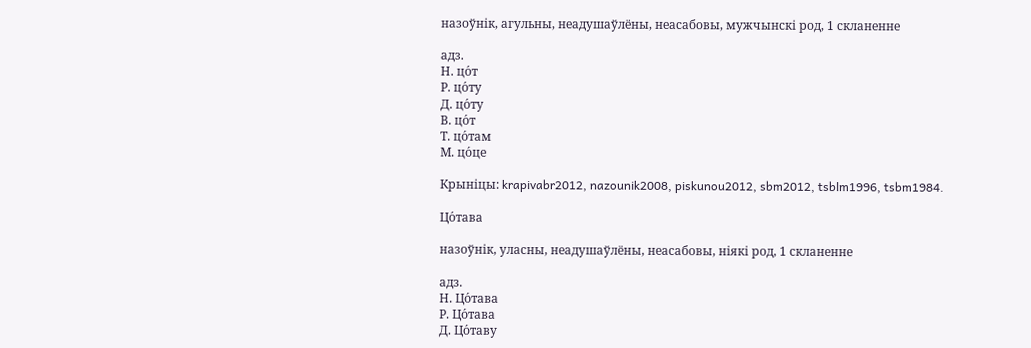назоўнік, агульны, неадушаўлёны, неасабовы, мужчынскі род, 1 скланенне

адз.
Н. цо́т
Р. цо́ту
Д. цо́ту
В. цо́т
Т. цо́там
М. цо́це

Крыніцы: krapivabr2012, nazounik2008, piskunou2012, sbm2012, tsblm1996, tsbm1984.

Цо́тава

назоўнік, уласны, неадушаўлёны, неасабовы, ніякі род, 1 скланенне

адз.
Н. Цо́тава
Р. Цо́тава
Д. Цо́таву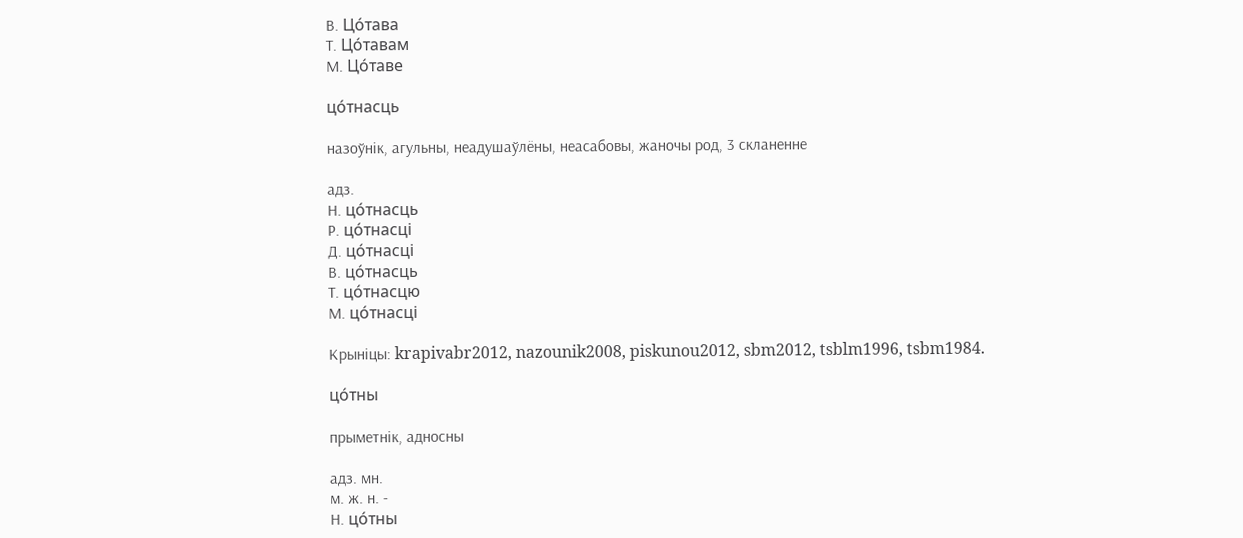В. Цо́тава
Т. Цо́тавам
М. Цо́таве

цо́тнасць

назоўнік, агульны, неадушаўлёны, неасабовы, жаночы род, 3 скланенне

адз.
Н. цо́тнасць
Р. цо́тнасці
Д. цо́тнасці
В. цо́тнасць
Т. цо́тнасцю
М. цо́тнасці

Крыніцы: krapivabr2012, nazounik2008, piskunou2012, sbm2012, tsblm1996, tsbm1984.

цо́тны

прыметнік, адносны

адз. мн.
м. ж. н. -
Н. цо́тны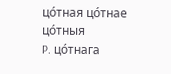цо́тная цо́тнае цо́тныя
Р. цо́тнага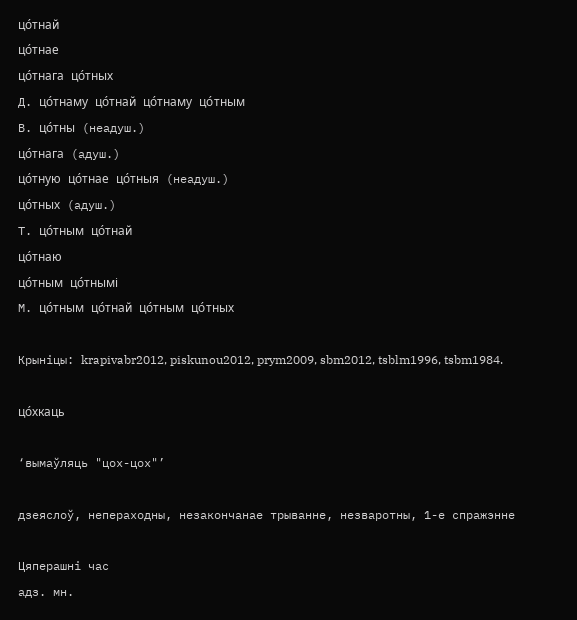цо́тнай
цо́тнае
цо́тнага цо́тных
Д. цо́тнаму цо́тнай цо́тнаму цо́тным
В. цо́тны (неадуш.)
цо́тнага (адуш.)
цо́тную цо́тнае цо́тныя (неадуш.)
цо́тных (адуш.)
Т. цо́тным цо́тнай
цо́тнаю
цо́тным цо́тнымі
М. цо́тным цо́тнай цо́тным цо́тных

Крыніцы: krapivabr2012, piskunou2012, prym2009, sbm2012, tsblm1996, tsbm1984.

цо́хкаць

‘вымаўляць "цох-цох"’

дзеяслоў, непераходны, незакончанае трыванне, незваротны, 1-е спражэнне

Цяперашні час
адз. мн.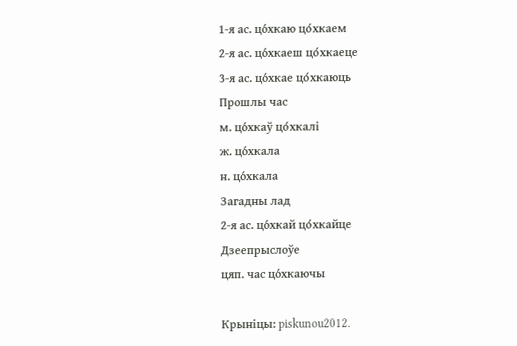1-я ас. цо́хкаю цо́хкаем
2-я ас. цо́хкаеш цо́хкаеце
3-я ас. цо́хкае цо́хкаюць
Прошлы час
м. цо́хкаў цо́хкалі
ж. цо́хкала
н. цо́хкала
Загадны лад
2-я ас. цо́хкай цо́хкайце
Дзеепрыслоўе
цяп. час цо́хкаючы

Крыніцы: piskunou2012.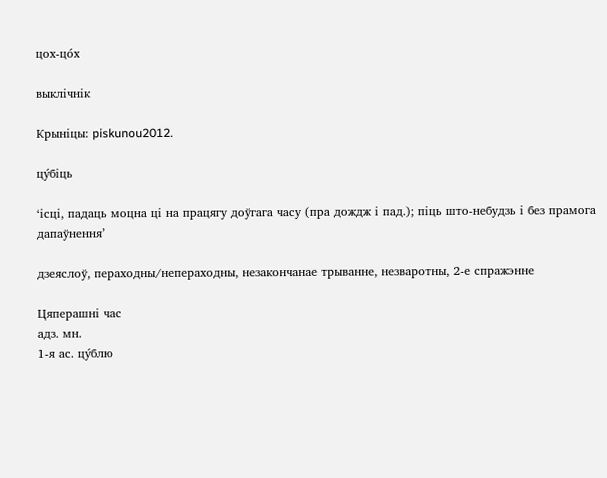цох-цо́х

выклічнік

Крыніцы: piskunou2012.

цу́біць

‘ісці, падаць моцна ці на працягу доўгага часу (пра дождж і пад.); піць што-небудзь і без прамога дапаўнення’

дзеяслоў, пераходны/непераходны, незакончанае трыванне, незваротны, 2-е спражэнне

Цяперашні час
адз. мн.
1-я ас. цу́блю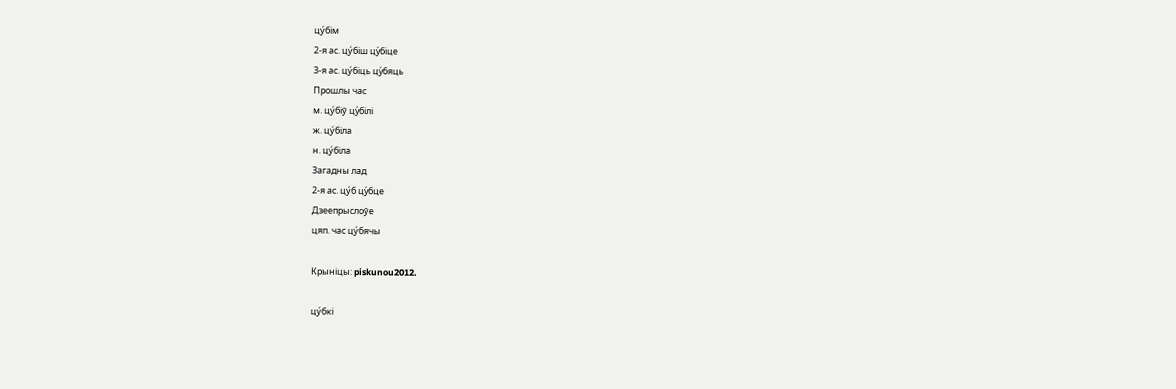цу́бім
2-я ас. цу́біш цу́біце
3-я ас. цу́біць цу́бяць
Прошлы час
м. цу́біў цу́білі
ж. цу́біла
н. цу́біла
Загадны лад
2-я ас. цу́б цу́бце
Дзеепрыслоўе
цяп. час цу́бячы

Крыніцы: piskunou2012.

цу́бкі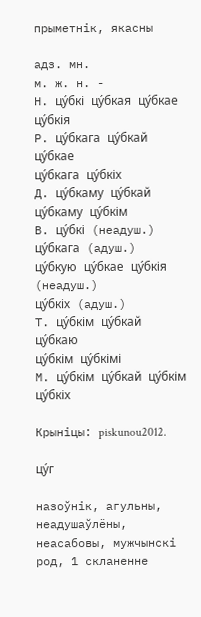прыметнік, якасны

адз. мн.
м. ж. н. -
Н. цу́бкі цу́бкая цу́бкае цу́бкія
Р. цу́бкага цу́бкай
цу́бкае
цу́бкага цу́бкіх
Д. цу́бкаму цу́бкай цу́бкаму цу́бкім
В. цу́бкі (неадуш.)
цу́бкага (адуш.)
цу́бкую цу́бкае цу́бкія (неадуш.)
цу́бкіх (адуш.)
Т. цу́бкім цу́бкай
цу́бкаю
цу́бкім цу́бкімі
М. цу́бкім цу́бкай цу́бкім цу́бкіх

Крыніцы: piskunou2012.

цу́г

назоўнік, агульны, неадушаўлёны, неасабовы, мужчынскі род, 1 скланенне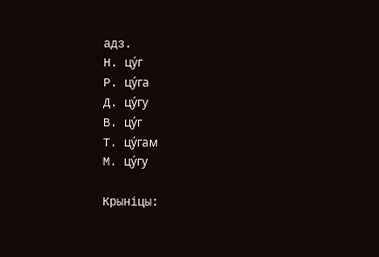адз.
Н. цу́г
Р. цу́га
Д. цу́гу
В. цу́г
Т. цу́гам
М. цу́гу

Крыніцы: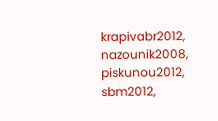krapivabr2012, nazounik2008, piskunou2012, sbm2012,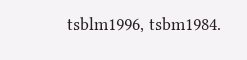tsblm1996, tsbm1984.